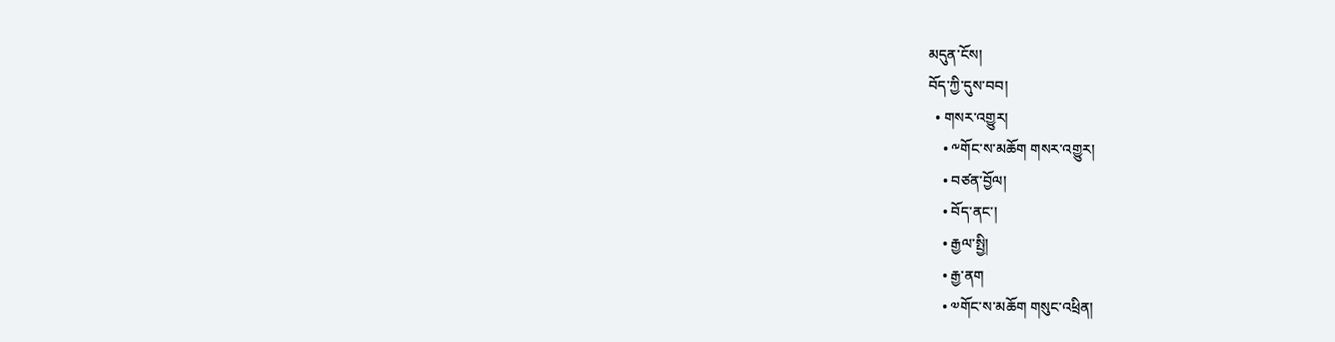མདུན་ངོས།
བོད་ཀྱི་དུས་བབ།
  • གསར་འགྱུར།
    • ༸གོང་ས་མཆོག གསར་འགྱུར།
    • བཙན་བྱོལ།
    • བོད་ནང་།
    • རྒྱལ་སྤྱི།
    • རྒྱ་ནག
    • ༧གོང་ས་མཆོག གསུང་འཕྲིན།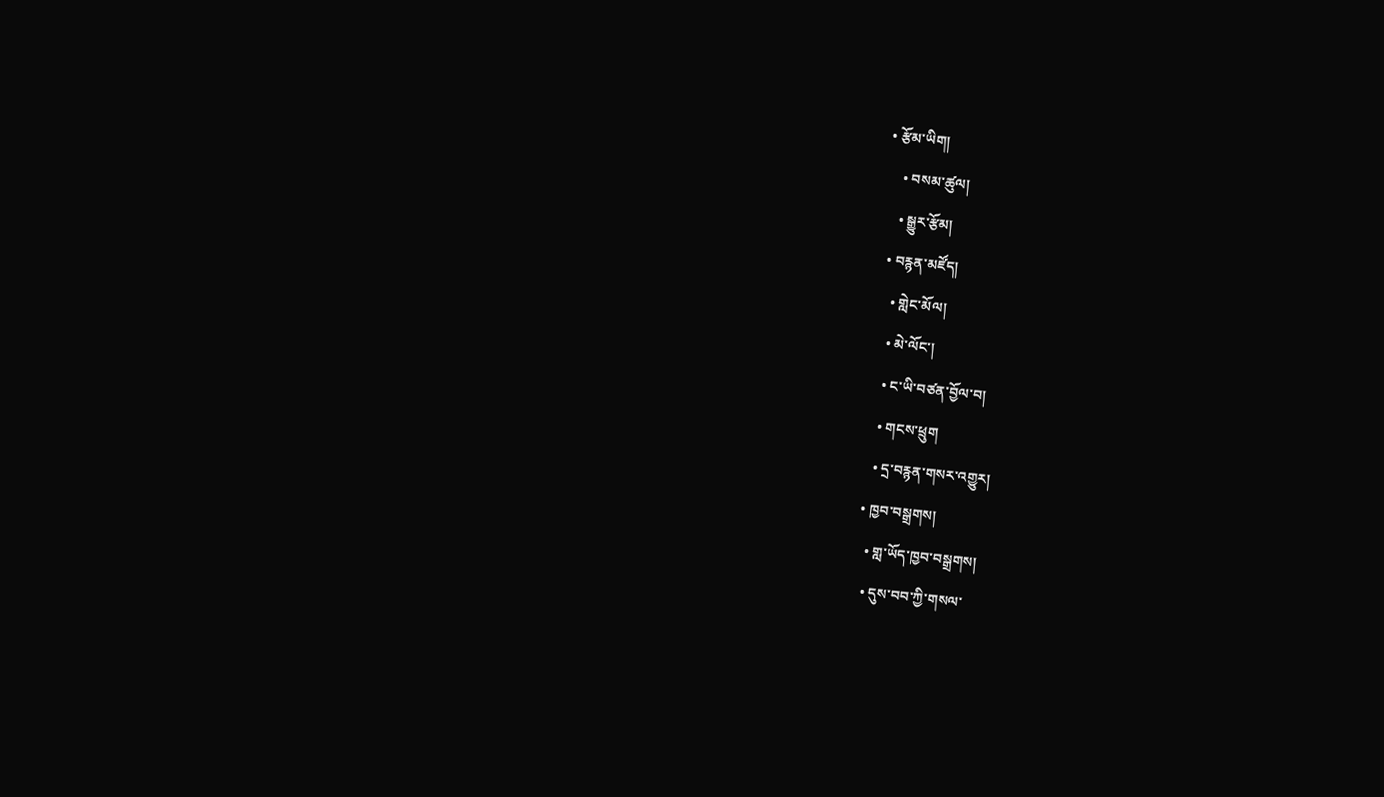• རྩོམ་ཡིག།
    • བསམ་ཚུལ།
    • སྒྱུར་རྩོམ།
  • བརྙན་མཛོད།
    • གླེང་མོལ།
    • མེ་ལོང་།
    • ང་ཡི་བཙན་བྱོལ་བ།
    • གངས་ཕྲུག
    • དྲ་བརྙན་གསར་འགྱུར།
  • ཁྱབ་བསྒྲགས།
    • གླ་ཡོད་ཁྱབ་བསྒྲགས།
    • དུས་བབ་ཀྱི་གསལ་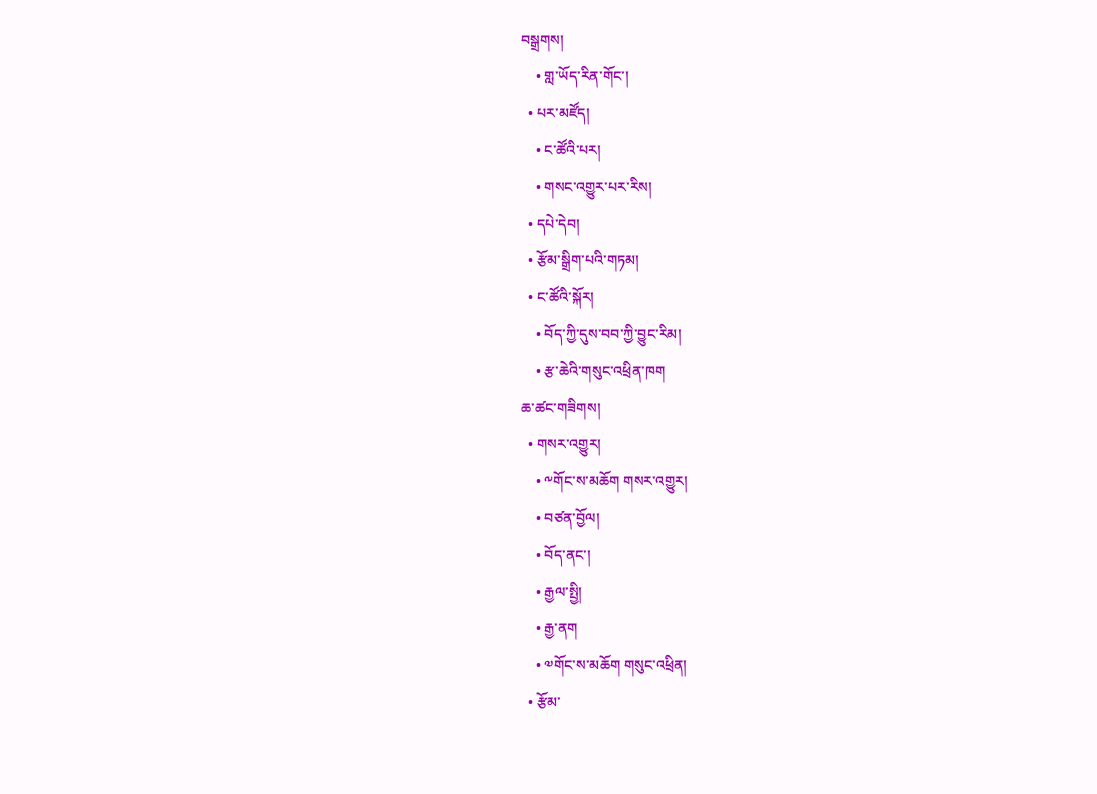བསྒྲགས།
    • གླ་ཡོད་རིན་གོང་།
  • པར་མཛོད།
    • ང་ཚོའི་པར།
    • གསང་འགྱུར་པར་རིས།
  • དཔེ་དེབ།
  • རྩོམ་སྒྲིག་པའི་གཏམ།
  • ང་ཚོའི་སྐོར།
    • བོད་ཀྱི་དུས་བབ་ཀྱི་བྱུང་རིམ།
    • རྩ་ཆེའི་གསུང་འཕྲིན་ཁག
ཆ་ཚང་གཟིགས།
  • གསར་འགྱུར།
    • ༸གོང་ས་མཆོག གསར་འགྱུར།
    • བཙན་བྱོལ།
    • བོད་ནང་།
    • རྒྱལ་སྤྱི།
    • རྒྱ་ནག
    • ༧གོང་ས་མཆོག གསུང་འཕྲིན།
  • རྩོམ་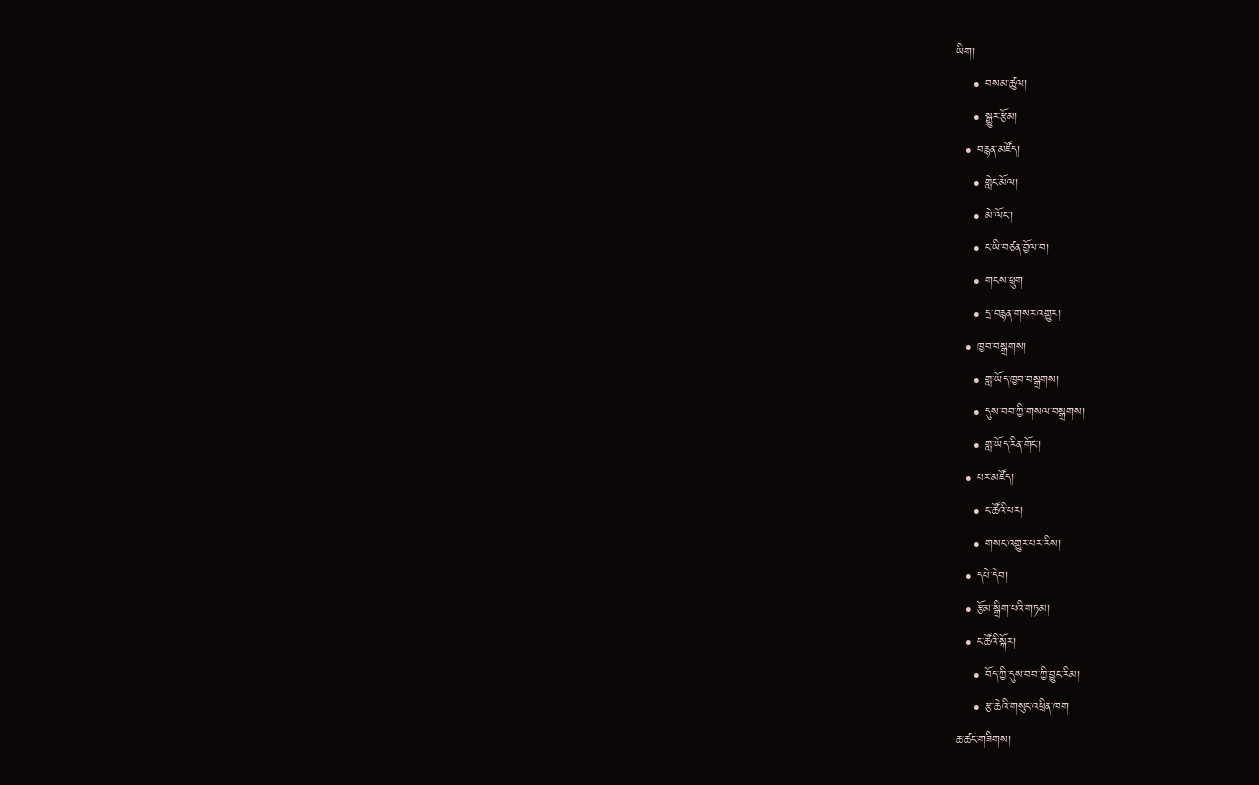ཡིག།
    • བསམ་ཚུལ།
    • སྒྱུར་རྩོམ།
  • བརྙན་མཛོད།
    • གླེང་མོལ།
    • མེ་ལོང་།
    • ང་ཡི་བཙན་བྱོལ་བ།
    • གངས་ཕྲུག
    • དྲ་བརྙན་གསར་འགྱུར།
  • ཁྱབ་བསྒྲགས།
    • གླ་ཡོད་ཁྱབ་བསྒྲགས།
    • དུས་བབ་ཀྱི་གསལ་བསྒྲགས།
    • གླ་ཡོད་རིན་གོང་།
  • པར་མཛོད།
    • ང་ཚོའི་པར།
    • གསང་འགྱུར་པར་རིས།
  • དཔེ་དེབ།
  • རྩོམ་སྒྲིག་པའི་གཏམ།
  • ང་ཚོའི་སྐོར།
    • བོད་ཀྱི་དུས་བབ་ཀྱི་བྱུང་རིམ།
    • རྩ་ཆེའི་གསུང་འཕྲིན་ཁག
ཆ་ཚང་གཟིགས།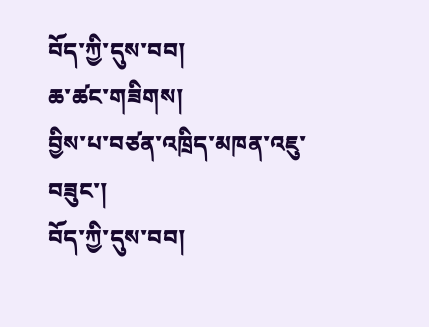བོད་ཀྱི་དུས་བབ།
ཆ་ཚང་གཟིགས།
བྱིས་པ་བཙན་འཁྲིད་མཁན་འཇུ་བཟུང་།
བོད་ཀྱི་དུས་བབ།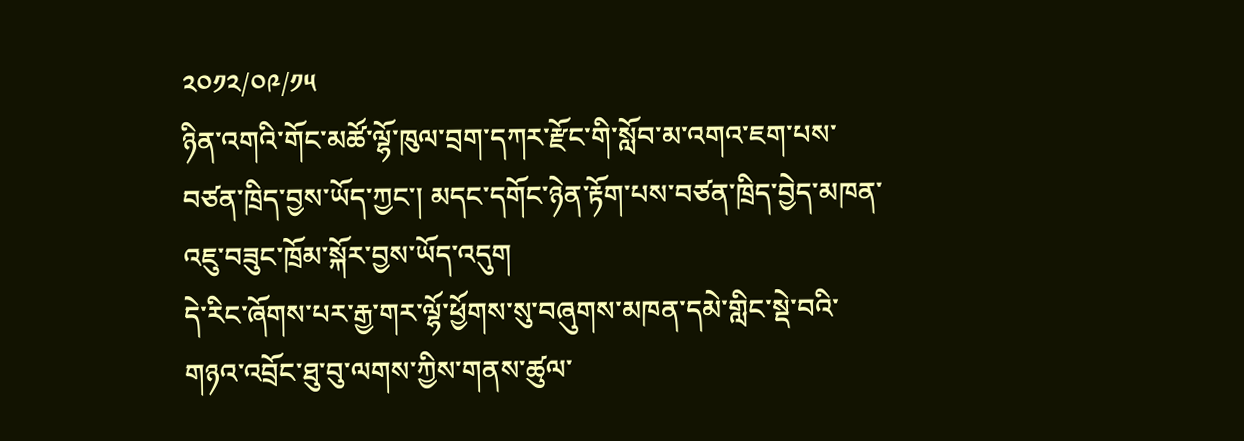༢༠༡༢/༠༩/༡༥
ཉིན་འགའི་གོང་མཚོ་ལྷོ་ཁུལ་བྲག་དཀར་རྫོང་གི་སློབ་མ་འགའ་ཇག་པས་བཙན་ཁྲིད་བྱས་ཡོད་ཀྱང་། མདང་དགོང་ཉེན་རྟོག་པས་བཙན་ཁྲིད་བྱེད་མཁན་འཇུ་བཟུང་ཁྲོམ་སྐོར་བྱས་ཡོད་འདུག
དེ་རིང་ཞོགས་པར་རྒྱ་གར་ལྷོ་ཕྱོགས་སུ་བཞུགས་མཁན་དམེ་གླིང་སྡེ་བའི་གཉའ་འབྲོང་ཐུ་བུ་ལགས་ཀྱིས་གནས་ཚུལ་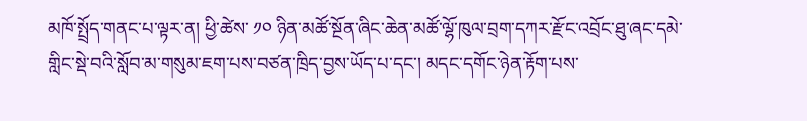མཁོ་སྤྲོད་གནང་པ་ལྟར་ན། ཕྱི་ཚེས་ ༡༠ ཉིན་མཚོ་སྔོན་ཞིང་ཆེན་མཚོ་ལྷོ་ཁུལ་བྲག་དཀར་རྫོང་འབྲོང་ཐུ་ཞང་དམེ་གླིང་སྡེ་བའི་སློབ་མ་གསུམ་ཇག་པས་བཙན་ཁྲིད་བྱས་ཡོད་པ་དང་། མདང་དགོང་ཉེན་རྟོག་པས་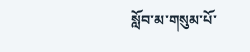སློབ་མ་གསུམ་པོ་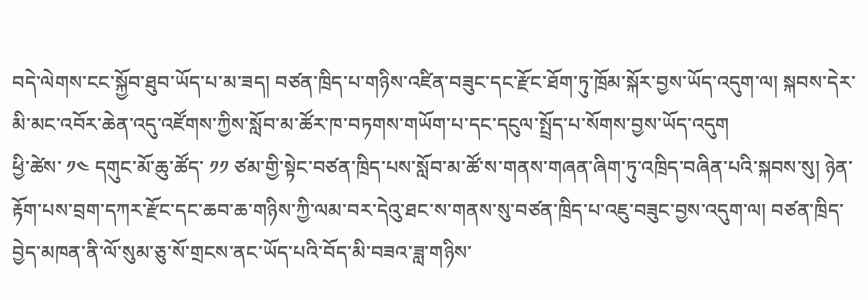བདེ་ལེགས་ངང་སྐྱོབ་ཐུབ་ཡོད་པ་མ་ཟད། བཙན་ཁྲིད་པ་གཉིས་འཛིན་བཟུང་དང་རྫོང་ཐོག་ཏུ་ཁྲོམ་སྐོར་བྱས་ཡོད་འདུག་ལ། སྐབས་དེར་མི་མང་འབོར་ཆེན་འདུ་འཛོགས་ཀྱིས་སློབ་མ་ཚོར་ཁ་བཏགས་གཡོག་པ་དང་དངུལ་སྤྲོད་པ་སོགས་བྱས་ཡོད་འདུག
ཕྱི་ཚེས་ ༡༤ དགུང་མོ་ཆུ་ཚོད་ ༡༡ ཙམ་གྱི་སྟེང་བཙན་ཁྲིད་པས་སློབ་མ་ཚོ་ས་གནས་གཞན་ཞིག་ཏུ་འཁྲིད་བཞིན་པའི་སྐབས་སུ། ཉེན་རྟོག་པས་བྲག་དཀར་རྫོང་དང་ཆབ་ཆ་གཉིས་ཀྱི་ལམ་བར་དེའུ་ཐང་ས་གནས་སུ་བཙན་ཁྲིད་པ་འཇུ་བཟུང་བྱས་འདུག་ལ། བཙན་ཁྲིད་བྱེད་མཁན་ནི་ལོ་སུམ་ཅུ་སོ་གྲངས་ནང་ཡོད་པའི་བོད་མི་བཟའ་ཟླ་གཉིས་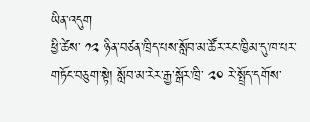ཡིན་འདུག
ཕྱི་ཚེས་ ༡༢ ཉིན་བཙན་ཁྲིད་པས་སློབ་མ་ཚོར་རང་ཁྱིམ་དུ་ཁ་པར་གཏོང་བཅུག་སྟེ། སློབ་མ་རེར་རྒྱ་སྒོར་ཁྲི་ ༢༠ རེ་སྤྲོད་དགོས་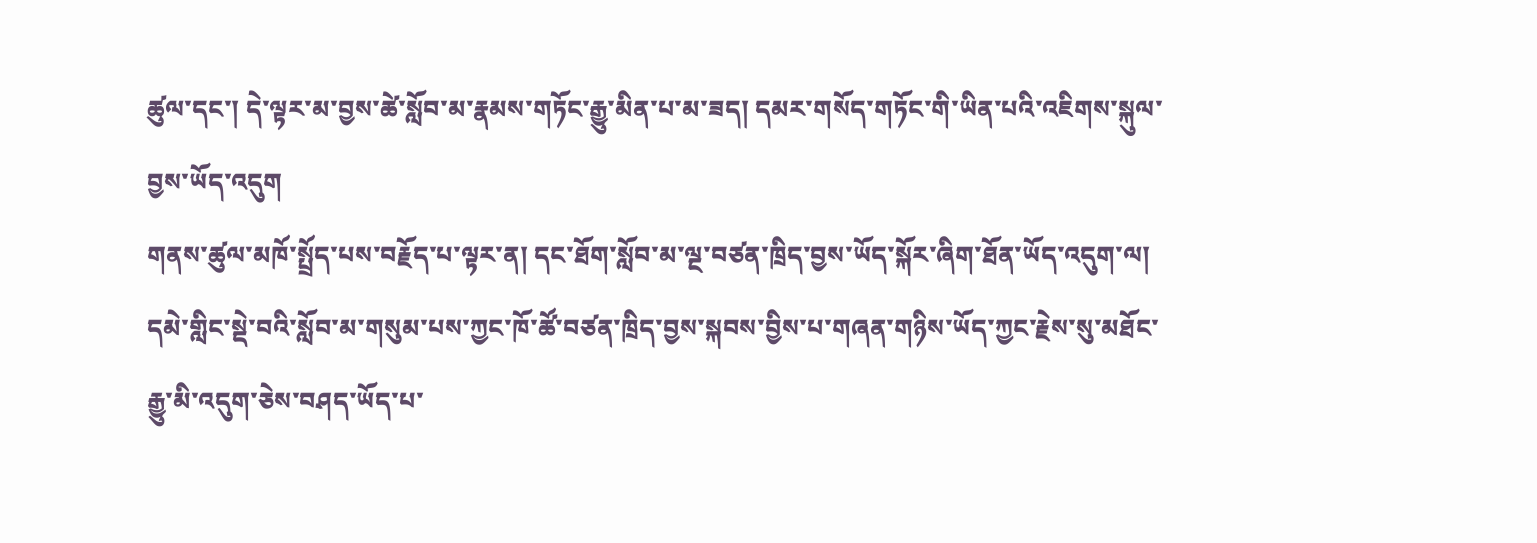ཚུལ་དང་། དེ་ལྟར་མ་བྱས་ཚེ་སློབ་མ་རྣམས་གཏོང་རྒྱུ་མིན་པ་མ་ཟད། དམར་གསོད་གཏོང་གི་ཡིན་པའི་འཇིགས་སྐུལ་བྱས་ཡོད་འདུག
གནས་ཚུལ་མཁོ་སྤྲོད་པས་བརྗོད་པ་ལྟར་ན། དང་ཐོག་སློབ་མ་ལྔ་བཙན་ཁྲིད་བྱས་ཡོད་སྐོར་ཞིག་ཐོན་ཡོད་འདུག་ལ། དམེ་གླིང་སྡེ་བའི་སློབ་མ་གསུམ་པས་ཀྱང་ཁོ་ཚོ་བཙན་ཁྲིད་བྱས་སྐབས་བྱིས་པ་གཞན་གཉིས་ཡོད་ཀྱང་རྗེས་སུ་མཐོང་རྒྱུ་མི་འདུག་ཅེས་བཤད་ཡོད་པ་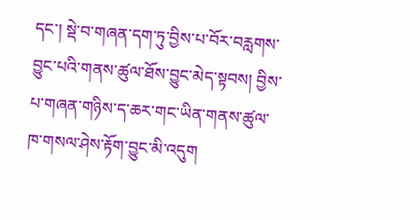དང་། སྡེ་བ་གཞན་དག་ཏུ་བྱིས་པ་བོར་བརླགས་བྱུང་པའི་གནས་ཚུལ་ཐོས་བྱུང་མེད་སྟབས། བྱིས་པ་གཞན་གཉིས་ད་ཆར་གང་ཡིན་གནས་ཚུལ་ཁ་གསལ་ཤེས་རྟོག་བྱུང་མི་འདུག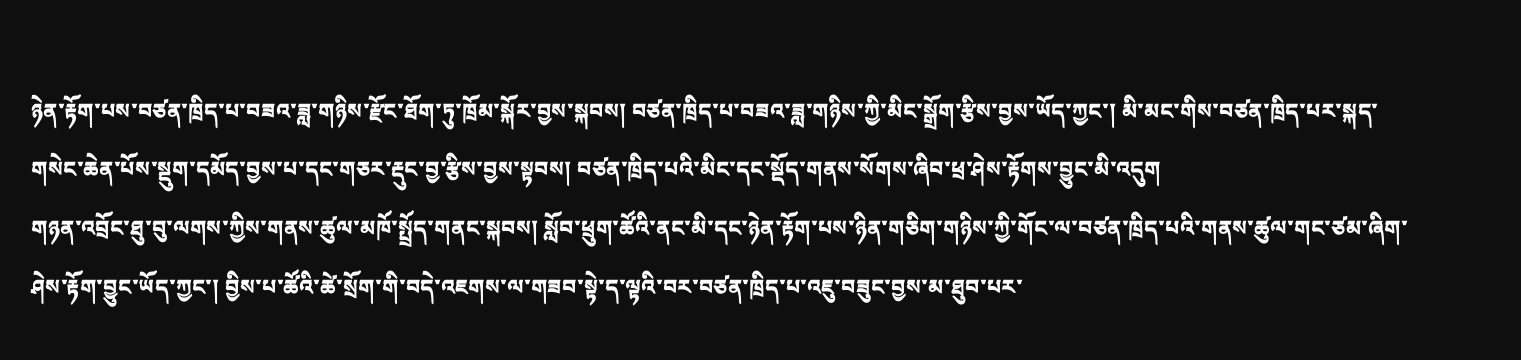ཉེན་རྟོག་པས་བཙན་ཁྲིད་པ་བཟའ་ཟླ་གཉིས་རྫོང་ཐོག་ཏུ་ཁྲོམ་སྐོར་བྱས་སྐབས། བཙན་ཁྲིད་པ་བཟའ་ཟླ་གཉིས་ཀྱི་མིང་སྒྲོག་རྩིས་བྱས་ཡོད་ཀྱང་། མི་མང་གིས་བཙན་ཁྲིད་པར་སྐད་གསེང་ཆེན་པོས་སྡུག་དམོད་བྱས་པ་དང་གཅར་རྡུང་བྱ་རྩིས་བྱས་སྟབས། བཙན་ཁྲིད་པའི་མིང་དང་སྡོད་གནས་སོགས་ཞིབ་ཕྲ་ཤེས་རྟོགས་བྱུང་མི་འདུག
གཉན་འབྲོང་ཐུ་བུ་ལགས་ཀྱིས་གནས་ཚུལ་མཁོ་སྤྲོད་གནང་སྐབས། སློབ་ཕྲུག་ཚོའི་ནང་མི་དང་ཉེན་རྟོག་པས་ཉིན་གཅིག་གཉིས་ཀྱི་གོང་ལ་བཙན་ཁྲིད་པའི་གནས་ཚུལ་གང་ཙམ་ཞིག་ཤེས་རྟོག་བྱུང་ཡོད་ཀྱང་། བྱིས་པ་ཚོའི་ཚེ་སྲོག་གི་བདེ་འཇགས་ལ་གཟབ་སྟེ་ད་ལྟའི་བར་བཙན་ཁྲིད་པ་འཇུ་བཟུང་བྱས་མ་ཐུབ་པར་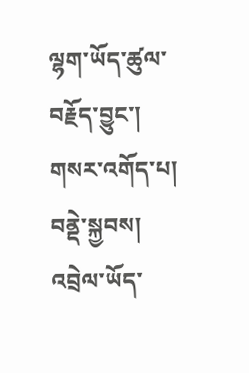ལྷག་ཡོད་ཚུལ་བརྗོད་བྱུང་།
གསར་འགོད་པ། བནྡེ་སྐྱབས།
འབྲེལ་ཡོད་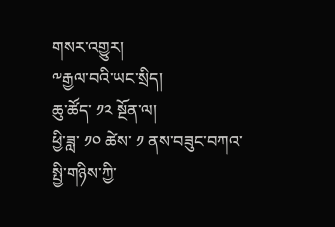གསར་འགྱུར།
༸རྒྱལ་བའི་ཡང་སྲིད།
ཆུ་ཚོད་ ༡༢ སྔོན་ལ།
ཕྱི་ཟླ་ ༡༠ ཚེས་ ༡ ནས་བཟུང་བཀའ་སྤྱི་གཉིས་ཀྱི་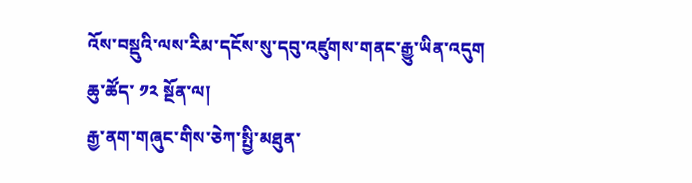འོས་བསྡུའི་ལས་རིམ་དངོས་སུ་དབུ་འཛུགས་གནང་རྒྱུ་ཡིན་འདུག
ཆུ་ཚོད་ ༡༢ སྔོན་ལ།
རྒྱ་ནག་གཞུང་གིས་ཅེཀ་སྤྱི་མཐུན་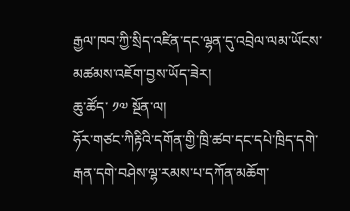རྒྱལ་ཁབ་ཀྱི་སྲིད་འཛིན་དང་ལྷན་དུ་འབྲེལ་ལམ་ཡོངས་མཚམས་འཇོག་བྱས་ཡོད་ཟེར།
ཆུ་ཚོད་ ༡༧ སྔོན་ལ།
ཧོར་གཙང་ཀིརྟིའི་དགོན་གྱི་ཁྲི་ཚབ་དང་དཔེ་ཁྲིད་དགེ་རྒན་དགེ་བཤེས་ལྷ་རམས་པ་དཀོན་མཆོག་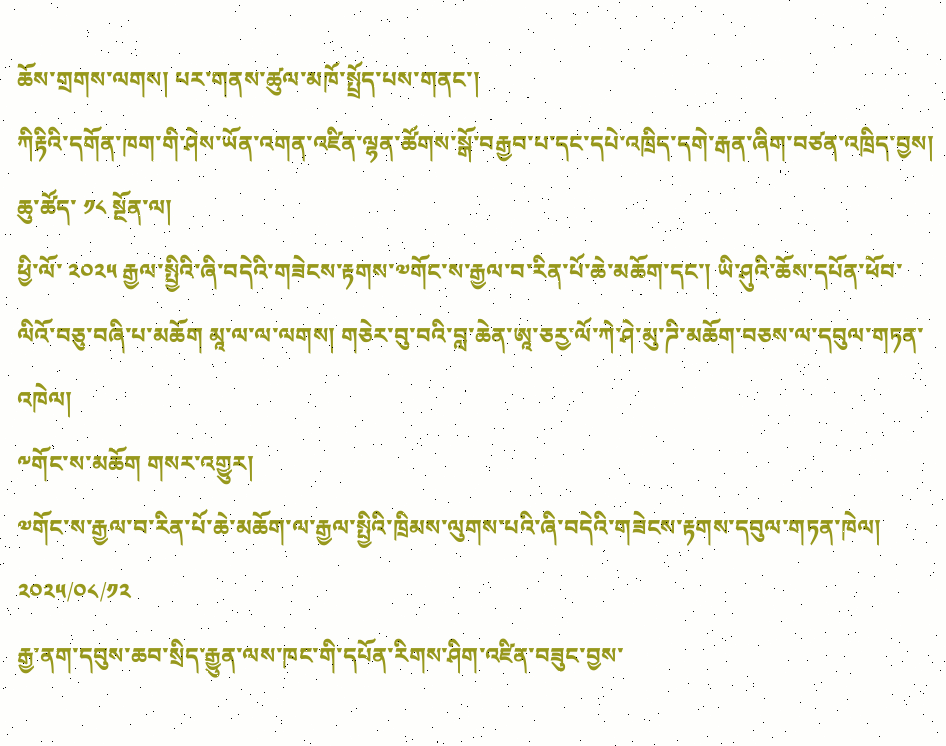ཆོས་གྲགས་ལགས། པར་གནས་ཚུལ་མཁོ་སྤྲོད་པས་གནང་།
ཀིརྟིའི་དགོན་ཁག་གི་ཤེས་ཡོན་འགན་འཛིན་ལྷན་ཚོགས་སྒོ་བརྒྱབ་པ་དང་དཔེ་འཁྲིད་དགེ་རྒན་ཞིག་བཙན་འཁྲིད་བྱས།
ཆུ་ཚོད་ ༡༨ སྔོན་ལ།
ཕྱི་ལོ་ ༢༠༢༥ རྒྱལ་སྤྱིའི་ཞི་བདེའི་གཟེངས་རྟགས་༧གོང་ས་རྒྱལ་བ་རིན་པོ་ཆེ་མཆོག་དང་། ཡི་ཤུའི་ཆོས་དཔོན་ཕོབ་ལིའོ་བཅུ་བཞི་པ་མཆོག མཱ་ལ་ལ་ལགས། གཅེར་བུ་བའི་བླ་ཆེན་ཨཱ་ཅརྱ་ལོ་ཀེ་ཤེ་མུ་ཌི་མཆོག་བཅས་ལ་དབུལ་གཏན་འཁེལ།
༸གོང་ས་མཆོག གསར་འགྱུར།
༧གོང་ས་རྒྱལ་བ་རིན་པོ་ཆེ་མཆོག་ལ་རྒྱལ་སྤྱིའི་ཁྲིམས་ལུགས་པའི་ཞི་བདེའི་གཟེངས་རྟགས་དབུལ་གཏན་ཁེལ།
༢༠༢༥/༠༨/༡༢
རྒྱ་ནག་དབུས་ཆབ་སྲིད་རྒྱུན་ལས་ཁང་གི་དཔོན་རིགས་ཤིག་འཛིན་བཟུང་བྱས་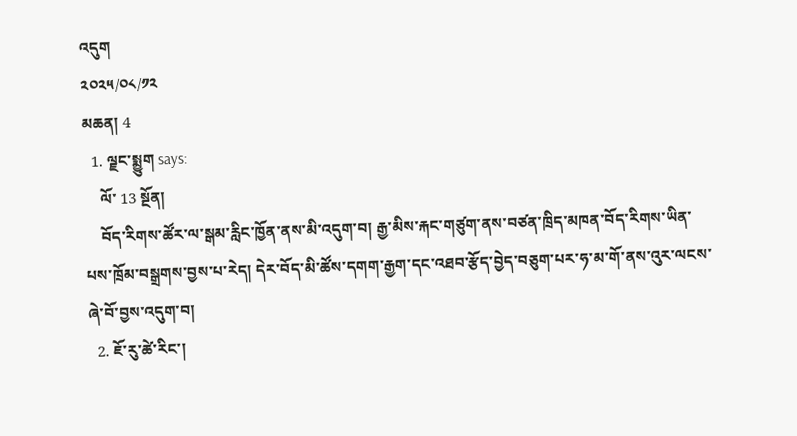འདུག
༢༠༢༥/༠༨/༡༢
མཆན། 4
  1. ལྗང་སྨྱུག says:
    ལོ་ 13 སྔོན།
    བོད་རིགས་ཚོར་ལ་སྒམ་རླིང་ཁྱོན་ནས་མི་འདུག་བ། རྒྱ་མིས་རྐང་གཙུག་ནས་བཙན་ཁྲིད་མཁན་བོད་རིགས་ཡིན་པས་ཁྲོམ་བསྒྲགས་བྱས་པ་རེད། དེར་བོད་མི་ཚོས་དགག་རྒྱག་དང་འཐབ་རྩོད་བྱེད་བཅུག་པར་ཧ་མ་གོ་ནས་འུར་ལངས་ཞེ་བོ་བྱས་འདུག་བ།
  2. ཇོ་རུ་ཚེ་རིང་།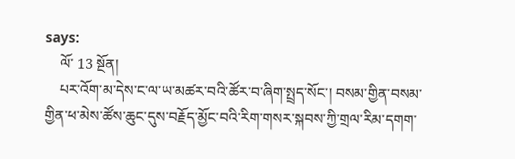says:
    ལོ་ 13 སྔོན།
    པར་འོག་མ་དེས་ང་ལ་ཡ་མཚར་བའི་ཚོར་བ་ཞིག་སྤྲད་སོང་། བསམ་གྱིན་བསམ་གྱིན་ཕ་མེས་ཚོས་ཆུང་དུས་བརྗོད་མྱོང་བའི་རིག་གསར་སྐབས་ཀྱི་གྲལ་རིམ་དགག་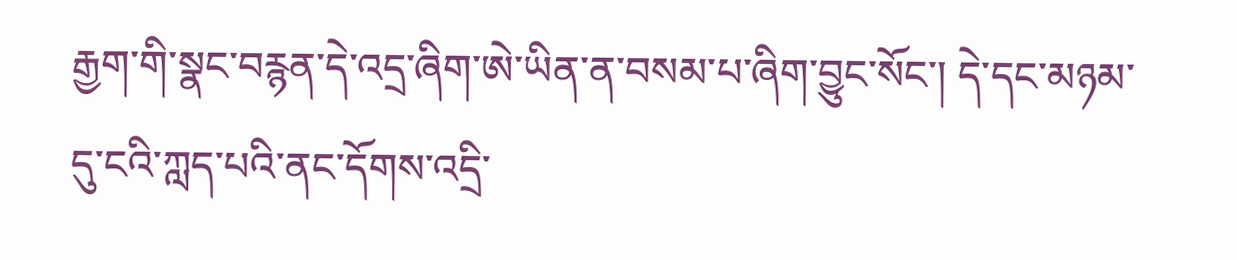རྒྱག་གི་སྣང་བརྙན་དེ་འདྲ་ཞིག་ཨེ་ཡིན་ན་བསམ་པ་ཞིག་བྱུང་སོང་། དེ་དང་མཉམ་དུ་ངའི་ཀླད་པའི་ནང་དོགས་འདྲི་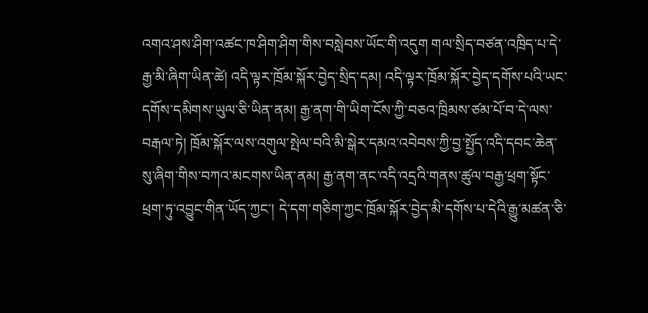འགའ་ཤས་ཤིག་འཚང་ཁ་ཤིག་ཤིག་གིས་བསླེབས་ཡོང་གི་འདུག གལ་སྲིད་བཙན་འཁྲིད་པ་དེ་རྒྱ་མི་ཞིག་ཡིན་ཚེ། འདི་ལྟར་ཁྲོམ་སྐོར་བྱེད་སྲིད་དམ། འདི་ལྟར་ཁྲོམ་སྐོར་བྱེད་དགོས་པའི་ཡང་དགོས་དམིགས་ཡུལ་ཅི་ཡིན་ནམ། རྒྱ་ནག་གི་ཡིག་ངོས་ཀྱི་བཅའ་ཁྲིམས་ཙམ་པོ་བ་དེ་ལས་བརྒལ་ཏེ། ཁྲོམ་སྐོར་ལས་འགུལ་སྤེལ་བའི་མི་སྒེར་དམའ་འབེབས་ཀྱི་བྱ་སྤྱོད་འདི་དབང་ཆེན་སུ་ཞིག་གིས་བཀའ་མངགས་ཡིན་ནམ། རྒྱ་ནག་ནང་འདི་འདྲའི་གནས་ཚུལ་བརྒྱ་ཕྲག་སྟོང་ཕྲག་ཏུ་འབྱུང་གིན་ཡོད་ཀྱང་། དེ་དག་གཅིག་ཀྱང་ཁྲོམ་སྐོར་བྱེད་མི་དགོས་པ་དེའི་རྒྱུ་མཚན་ཅི་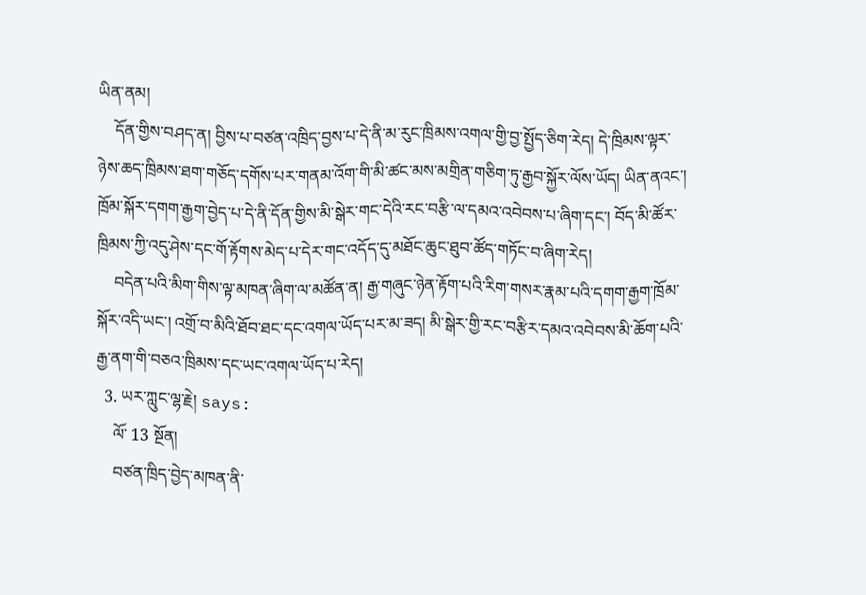ཡིན་ནམ།
    དོན་གྱིས་བཤད་ན། བྱིས་པ་བཙན་འཁྲིད་བྱས་པ་དེ་ནི་མ་རུང་ཁྲིམས་འགལ་གྱི་བྱ་སྤྱོད་ཅིག་རེད། དེ་ཁྲིམས་ལྟར་ཉེས་ཆད་ཁྲིམས་ཐག་གཅོད་དགོས་པར་གནམ་འོག་གི་མི་ཚང་མས་མགྲིན་གཅིག་ཏུ་རྒྱབ་སྐྱོར་ལོས་ཡོད། ཡིན་ནའང་། ཁྲོམ་སྐོར་དགག་རྒྱག་བྱེད་པ་དེ་ནི་དོན་གྱིས་མི་སྒེར་གང་དེའི་རང་བརྩི་ལ་དམའ་འབེབས་པ་ཞིག་དང་། བོད་མི་ཚོར་ཁྲིམས་ཀྱི་འདུ་ཤེས་དང་གོ་རྟོགས་མེད་པ་དེར་གང་འདོད་དུ་མཐོང་ཆུང་ཐུབ་ཚོད་གཏོང་བ་ཞིག་རེད།
    བདེན་པའི་མིག་གིས་ལྟ་མཁན་ཞིག་ལ་མཚོན་ན། རྒྱ་གཞུང་ཉེན་རྟོག་པའི་རིག་གསར་རྣམ་པའི་དགག་རྒྱག་ཁྲོམ་སྐོར་འདི་ཡང་། འགྲོ་བ་མིའི་ཐོབ་ཐང་དང་འགལ་ཡོད་པར་མ་ཟད། མི་སྒེར་གྱི་རང་བརྩིར་དམའ་འབེབས་མི་ཆོག་པའི་རྒྱ་ནག་གི་བཅའ་ཁྲིམས་དང་ཡང་འགལ་ཡོད་པ་རེད།
  3. ཡར་ཀླུང་ལྷ་རྗེ། says:
    ལོ་ 13 སྔོན།
    བཙན་ཁྲིད་བྱེད་མཁན་ནི་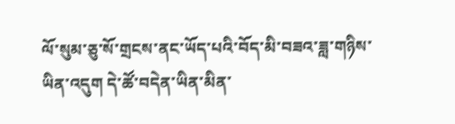ལོ་སུམ་ཅུ་སོ་གྲངས་ནང་ཡོད་པའི་བོད་མི་བཟའ་ཟླ་གཉིས་ཡིན་འདུག དེ་ཚོ་བདེན་ཡིན་མིན་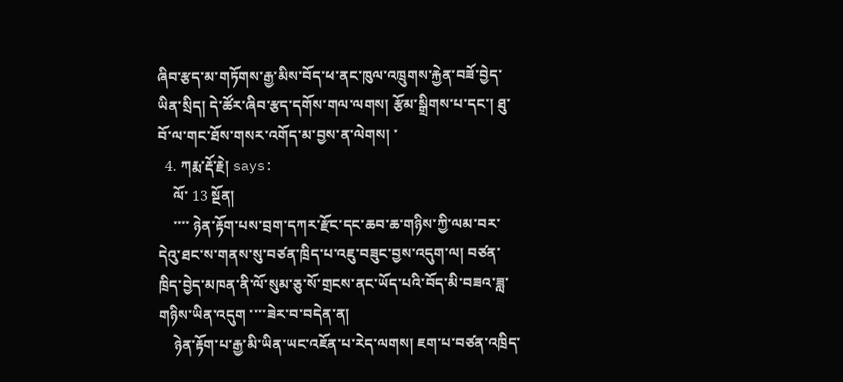ཞིབ་རྩད་མ་གཏོགས་རྒྱ་མིས་བོད་ཕ་ནང་ཁུལ་འཁྲུགས་རྐྱེན་བཟོ་བྱེད་ཡིན་སྲིད། དེ་ཚོར་ཞིབ་རྩད་དགོས་གལ་ལགས། རྩོམ་སྒྲིགས་པ་དང་། ཐུ་བོ་ལ་གང་ཐོས་གསར་འགོད་མ་བྱས་ན་ལེགས། ་
  4. ཀརྨ་རྡོ་རྗེ། says:
    ལོ་ 13 སྔོན།
    ་་་་ ཉེན་རྟོག་པས་བྲག་དཀར་རྫོང་དང་ཆབ་ཆ་གཉིས་ཀྱི་ལམ་བར་དེའུ་ཐང་ས་གནས་སུ་བཙན་ཁྲིད་པ་འཇུ་བཟུང་བྱས་འདུག་ལ། བཙན་ཁྲིད་བྱེད་མཁན་ནི་ལོ་སུམ་ཅུ་སོ་གྲངས་ནང་ཡོད་པའི་བོད་མི་བཟའ་ཟླ་གཉིས་ཡིན་འདུག ་་་་ཟེར་བ་བདེན་ན།
    ཉེན་རྟོག་པ་རྒྱ་མི་ཡིན་ཡང་འཇོན་པ་རེད་ལགས། ཇག་པ་བཙན་འཁྲིད་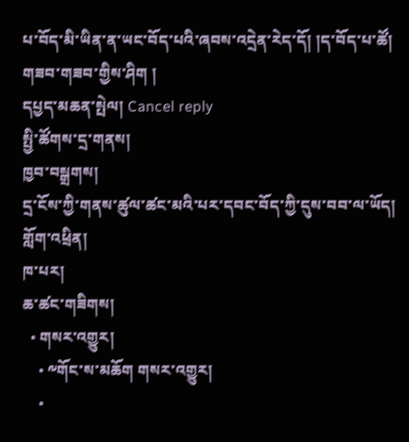པ་བོད་མི་ཡིན་ན་ཡང་བོད་པའི་ཞབས་འདྲེན་རེད་དོ། །ད་བོད་པ་ཚོ། གཟབ་གཟབ་གྱིས་ཤིག །
དཔྱད་མཆན་སྤེལ། Cancel reply
སྤྱི་ཚོགས་དྲ་གནས།
ཁྱབ་བསྒྲགས།
དྲ་ངོས་ཀྱི་གནས་ཚུལ་ཚང་མའི་པར་དབང་བོད་ཀྱི་དུས་བབ་ལ་ཡོད།
གློག་འཕྲིན།
ཁ་པར།
ཆ་ཚང་གཟིགས།
  • གསར་འགྱུར།
    • ༸གོང་ས་མཆོག གསར་འགྱུར།
    •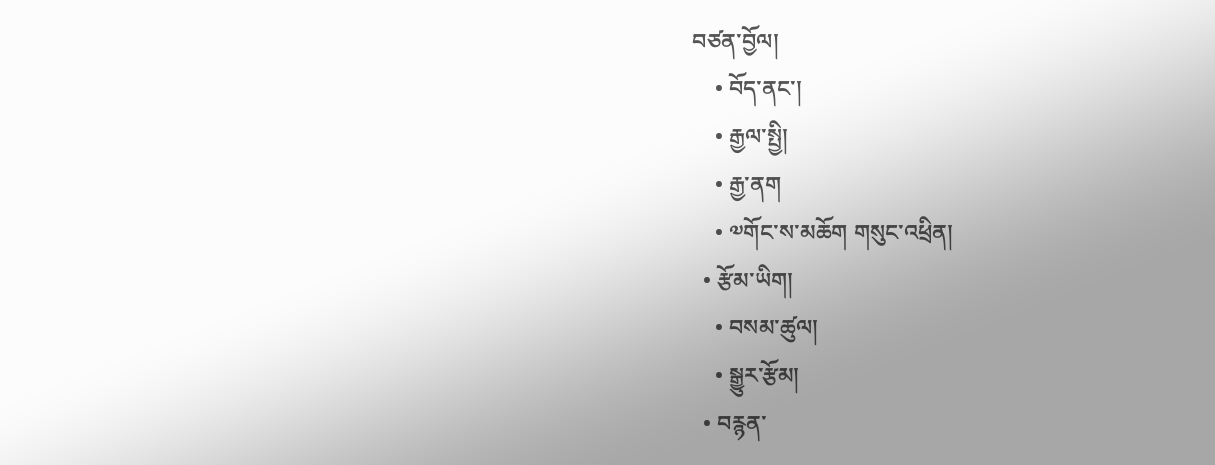བཙན་བྱོལ།
    • བོད་ནང་།
    • རྒྱལ་སྤྱི།
    • རྒྱ་ནག
    • ༧གོང་ས་མཆོག གསུང་འཕྲིན།
  • རྩོམ་ཡིག།
    • བསམ་ཚུལ།
    • སྒྱུར་རྩོམ།
  • བརྙན་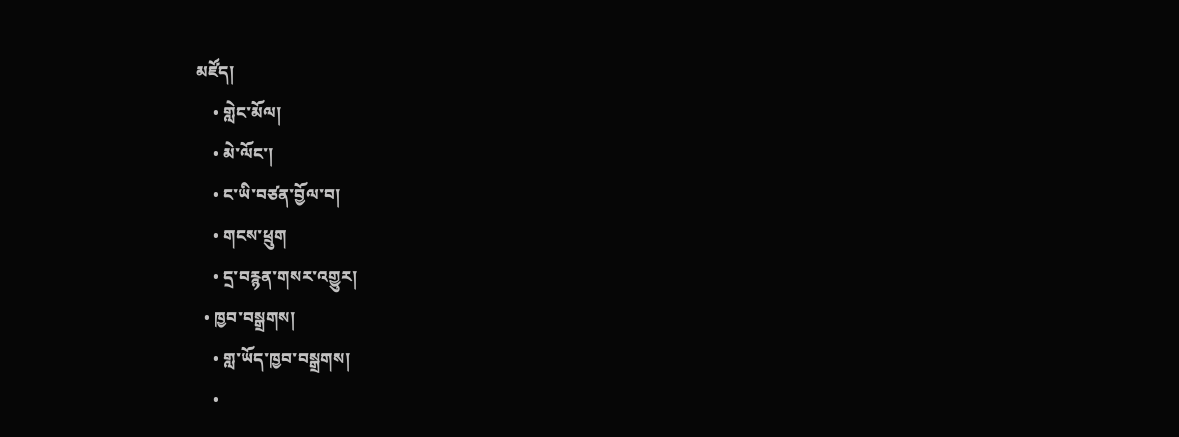མཛོད།
    • གླེང་མོལ།
    • མེ་ལོང་།
    • ང་ཡི་བཙན་བྱོལ་བ།
    • གངས་ཕྲུག
    • དྲ་བརྙན་གསར་འགྱུར།
  • ཁྱབ་བསྒྲགས།
    • གླ་ཡོད་ཁྱབ་བསྒྲགས།
    •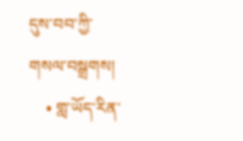དུས་བབ་ཀྱི་གསལ་བསྒྲགས།
    • གླ་ཡོད་རིན་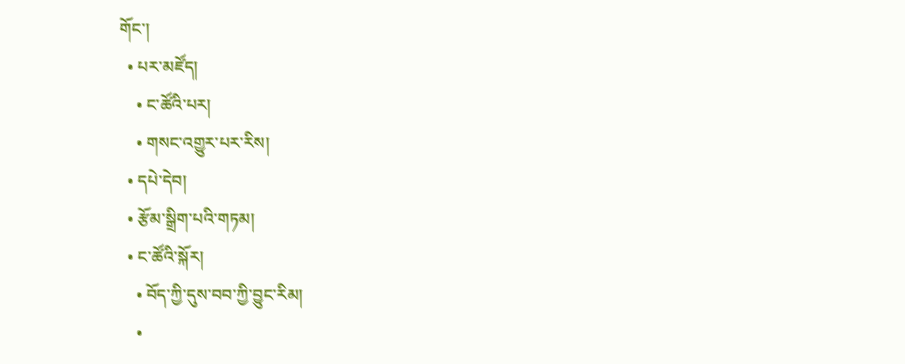གོང་།
  • པར་མཛོད།
    • ང་ཚོའི་པར།
    • གསང་འགྱུར་པར་རིས།
  • དཔེ་དེབ།
  • རྩོམ་སྒྲིག་པའི་གཏམ།
  • ང་ཚོའི་སྐོར།
    • བོད་ཀྱི་དུས་བབ་ཀྱི་བྱུང་རིམ།
    •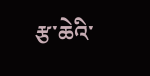རྩ་ཆེའི་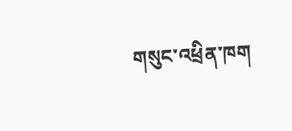གསུང་འཕྲིན་ཁག